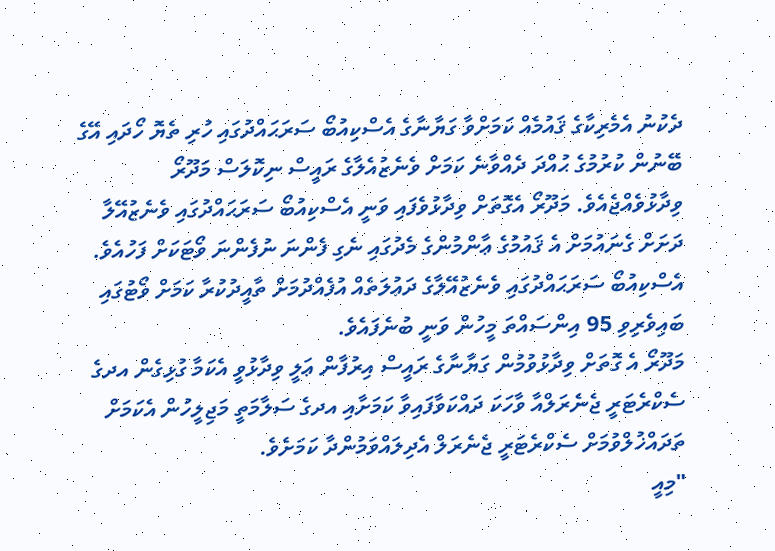ދެކުނު އެމެރިކާގެ ޤައުމެއް ކަމަށްވާ ގަޔާނާގެ އެސްކިއުބޯ ސަރަޙައްދުގައި ހުރި ތެޔޮ ހޯދައި އޭގެ ބޭނުން ކުރުމުގެ ޙުއްދަ ދެއްވާނެ ކަމަށް ވެނެޒުއެލާގެ ރައީސް ނިކޮލަސް މަދޫރޯ ވިދާޅުވެއްޖެއެވެ. މަދޫރޯ އެގޮތަށް ވިދާޅުވެފައި ވަނީ އެސްކިއުބޯ ސަރަޙައްދުގައި ވެނެޒުއޭލާ ދަށަށް ގެނައުމަށް އެ ޤައުމުގެ ޢާންމުންގެ މެދުގައި ނެގި ފެންނަ ނުފެންނަ ވޯޓަކަށް ފަހުއެވެ. އެސްކިއުބޯ ސަރަޙައްދުގައި ވެނެޒުއޭލާގެ ދަޢުލަތެއް އުފެއްދުމަށް ތާއީދުކުރާ ކަމަށް ވޯޓުގައި ބައިވެރިވި 95 އިންސައްތަ މީހުން ވަނީ ބުނެފައެވެ.
މަދޫރޯ އެ ގޮތަށް ވިދާޅުވުމުން ގަޔާނާގެ ރައީސް އިރުފާން ޢަލީ ވިދާޅުވީ އެކަމާ ގުޅިގެން އދގެ ސެކްރެޓަރީ ޖެނެރަލްއާ ވާހަކަ ދައްކަވާފައިވާ ކަމަށާއި އދގެ ސަލާމަތީ މަޖިލީހުން އެކަމަށް ތަދައްޚުލްވުމަށް ސެކްރެޓަރީ ޖެނެރަލް އެދިލައްވަމުންދާ ކަމަށެވެ.
"މިއީ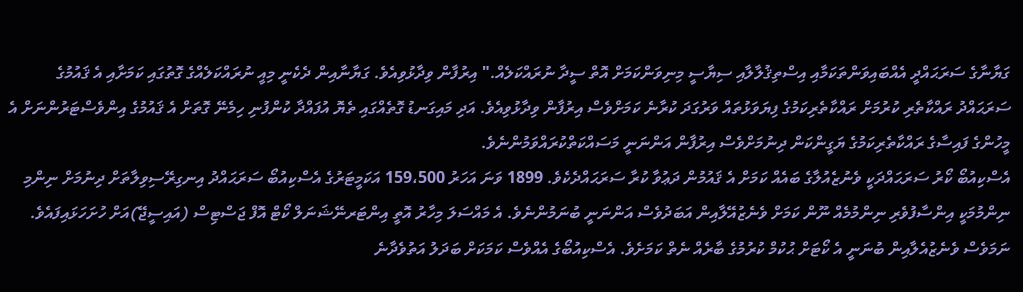ގަޔާނާގެ ސަރަޙައްދީ އެއްބައިވަންތަކަމާއި އިސްތިޤުލާލާއި ސިޔާސީ މިނިވަންކަމަށް އޮތް ސީދާ ނުރައްކަލެއް." އިރުފާން ވިދާޅުވިއެވެ. ގަޔާނާއިން ދެކެނީ މިއީ ނުރައްކަލެއްގެ ގޮތުގައި ކަމަށާއި އެ ޤައުމުގެ ސަރަޙައްދު ރައްކާތެރި ކުރުމަށް ރައްކާތެރިކަމުގެ ފިޔަވަޅުތައް ވަރުގަދަ ކުރާނެ ކަމަށްވެސް އިރުފާން ވިދާޅުވިއެވެ. އަދި މައިގަނޑު ގޮތެއްގައި ތެޔޮ އުފައްދާ ކުންފުނި ހިމެނޭ ގޮތަށް އެ ޤައުމުގެ އިންވެސްޓަރުންނަށް އެ މީހުންގެ ފައިސާގެ ރައްކާތެރިކަމުގެ ޔަގީންކަން ދިނުމަށްވެސް އިރުފާން އަންނަނީ މަސައްކަތްކުރައްވަމުންނެވެ.
އެސްކިއުބޯ ކޯރު ސަރަޙައްދަކީ ވެނުޒެއުލާގެ ބައެއް ކަމަށް އެ ޤައުމުން ދަޢުވާ ކުރާ ސަރަޙައްދެކެވެ. 1899 ވަނަ އަހަރު 159،500 އަކަމީޓަރުގެ އެސްކިއުބޯ ސަރަޙައްދު އިނގިރޭސިވިލާތަށް ދިނުމަށް ނިންމި ނިންމުމަކީ އިންސާފުވެރި ނިންމުމެއް ނޫން ކަމަށް ވެނެޒުއޭލާއިން އަބަދުވެސް އަންނަނީ ބުނަމުންނެވެ. އެ މައްސަލަ މިހާރު އޮތީ އިންޓަރނޭޝަނަލް ކޯޓް އޮފް ޖަސްޓިސް (އައިސީޖޭ)އަށް ހުށަހަޅައިފައެވެ. ނަމަވެސް ވެނެޒުއެލާއިން ބުނަނީ އެ ކޯޓަށް ޙުކުމް ކުރުމުގެ ބާރެއް ނެތް ކަމަށެވެ. އެސްކިއުބޯގެ އެއްވެސް ކަމަކަށް ބަދަލު އަތުވެދާނެ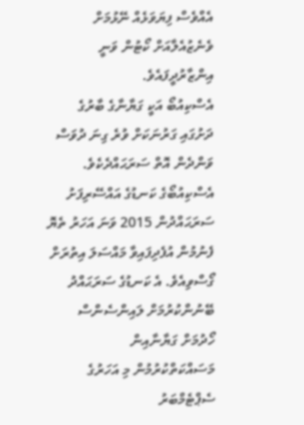އެއްވެސް ފިޔަވަޅެއް ނޭޅުމަށް ވެނެޒުއެލާއަށް ކޯޓުން ވަނީ އިންޒާރުދީފައެވެ.
އެސްކިއުބޯ އަކީ ގަޔާނާގެ ބާރުގެ ދަށުގައި ގަރުނަކަށް ވުރެ ގިނަ ދުވަސް ވަންދެން އޮތް ސަރަޙައްދެކެވެ. އެސްކިއުބޯގެ ކަނޑުގެ އައްސޭރިފަށު ސަރަޙައްދުން 2015 ވަނަ އަހަރު ތެޔޮ ފެނުމުން އުފެދިފައިވާ މައްސަލަ އިތުރަށް ގޯސްވިއެވެ. އެ ކަނޑުގެ ސަރަޙައްދު ބޭނުންކުރުމަށް ލައިންސެންސް ހޯދުމަށް ގަޔާނާއިން މަސައްކަތްކުރުމުން މި އަހަރުގެ ސެޕްޓެމްބަރު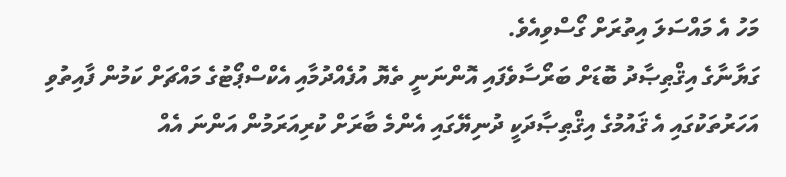މަހު އެ މައްސަލަ އިތުރަށް ގޯސްވިއެވެ.
ގަޔާނާގެ އިޤްޠިޞާދު ބޮޑަށް ބަރޯސާވެފައި އޮންނަނީ ތެޔޮ އުފެއްދުމާއި އެކްސްޕޯޓުގެ މައްޗަށް ކަމުން ފާއިތުވި އަހަރުތަކުގައި އެ ޤައުމުގެ އިޤްޠިޞާދަކީ ދުނިޔޭގައި އެންމެ ބާރަށް ކުރިއަރަމުން އަންނަ އެއް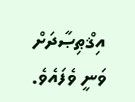އިޤްޠިޞާދަށް ވަނީ ވެފައެވެ.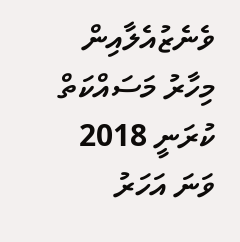ވެނެޒުއެލާއިން މިހާރު މަސައްކަތް ކުރަނީ 2018 ވަނަ އަހަރު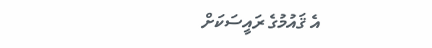އެ ޤައުމުގެ ރައީސަކަށް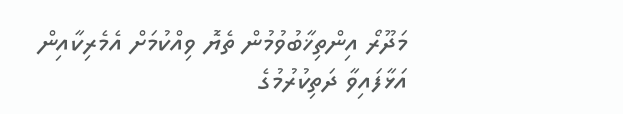މަދޫރޯ އިންތިޚާބުވުމުން ތެޔޮ ވިއްކުމަށް އެމެރިކާއިން އަޅާފައިވާ ދަތިކުރުމުގެ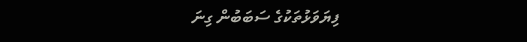ފިޔަވަޅުތަކުގެ ސަބަބުން ގިނަ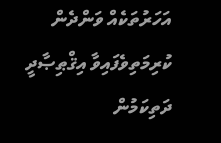އަހަރުތަކެއް ވަންދެން ކުރިމަތިވެފައިވާ އިޤްޠިޞާދީ ދަތިކަމުން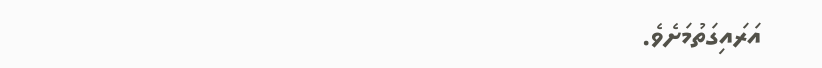އަރައިގަތުމަށެވެ.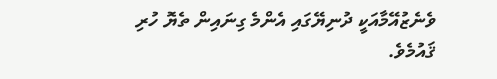ވެނެޒުއޭމާއަކީ ދުނިޔޭގައި އެންމެ ގިނައިން ތެޔޮ ހުރި ޤައުމެވެ.